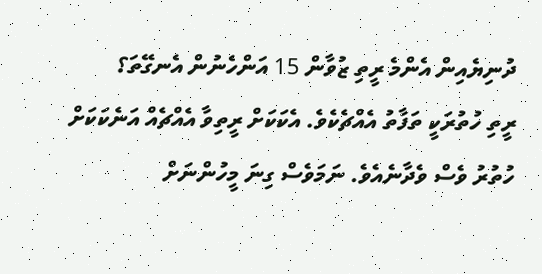ދުނިޔެއިން އެންމެ ރީތި ޒުވާން 15 އަންހެނުން އެނގޭތަ؟
ރީތި ހުތުރަކީ ތަފާތު އެއްޗެކެވެ. އެކަކަށް ރީތިވާ އެއްޗެއް އަނެކަކަށް ހުތުރު ވެސް ވެދާނެއެވެ. ނަމަވެސް ގިނަ މީހުންނަށް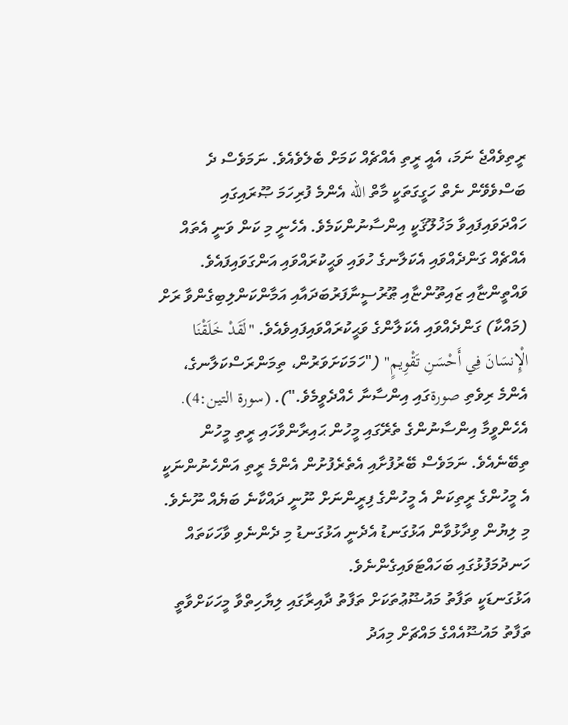ރީތިވެއްޖެ ނަމަ، އެއީ ރީތި އެއްޗެއް ކަމަށް ބެލެވެއެވެ. ނަމަވެސް ދެ ބަސްވެވޭން ނެތް ހަގީގަތަކީ މާތް الله އެންމެ ފުރިހަމަ ޞޫރައިގައި ހައްދަވައިފައިވާ މަޚުލޫޤަކީ އިންސާނުންކަމެވެ. އެހެނީ މި ކަން ވަނީ އެތައް އެއްޗެއް ގަންދެއްވައި އެކަލާނގެ ހުވައި ވަޙީކުރައްވައި އަންގަވައިފައެވެ. ވައްތީންޏާއި ޒައިތޫންޏާއި ޠޫރުސީނާފަރުބަދައާއި އަމާންކަންލިބިގެންވާ ރަށް (މައްކާ) ގަންދެއްވައި އެކަލާންގެ ވަޙީކުރައްވައިފައިވެއެވެ. "لَقَدْ خَلَقْنَا الْإِنسَانَ فِي أَحْسَنِ تَقْوِيمٍ" ("ހަމަކަށަވަރުން، ތިމަންރަސްކަލާނގެ، އެންމެ ރިވެތި صورةގައި އިންސާނާ ހެއްދެވީމެވެ."). (سورة التين:4). އެހެންވީމާ އިންސާނުންގެ ތެރޭގައި މީހުން ޙައިރާންވާހައި ރީތި މީހުން ތިބޭނެއެވެ. ނަމަވެސް ބޭރުފުށާއި އެތެރެފުށުން އެންމެ ރީތި އަންހެނުންނަކީ އެ މީހުންގެ ރީތިކަން އެ މީހުންގެ ފިރީންނަށް ނޫނީ ދައްކާނެ ބަޔެއް ނޫނެވެ. މި ލިޔުން ވިދާޅުވާން އަޅުގަނޑު އެދެނީ އަޅުގަނޑު މި ދެންނެވި ވާހަކަތައް ހަނދުމަފުޅުގައި ބަހައްޓަވައިގެންނެވެ.
އަޅުގަނޑަކީ ތަފާތު މައުޟޫޢުތަކަށް ތަފާތު ދާއިރާގައި ލިޔާހިތްވާ މީހަކަށްވާތީ ތަފާތު މައުޟޫއެއްގެ މައްޗަށް މިއަދު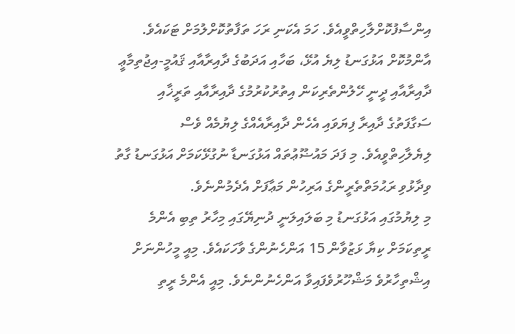އިންސާފުކޮށްލާހިތްވީއެވެ. ހަމަ އެކަނި ރަހަ ތަފާތުކޮށްލުމަށް ޓަކައެވެ. އާންމުކޮށް އަޅުގަނޑު ލިޔެ އުޅޭ، ބަހާއި އަދަބުގެ ދާއިރާއާއި ޤައުމީ-އިޖުތިމާޢީ ދާއިރާއާއި ދީނީ ހޭލުންތެރިކަން އިތުރުކުރުމުގެ ދާއިރާއާއި ތަރީޚާއި ސަގާފަތުގެ ދާއިރާ ފިޔަވައި އެހެން ދާއިރާއެއްގެ ލިޔުމެއް ވެސް ލިޔެލާހިތްވީއެވެ. މި ފަދަ މައުޟޫޢުތައް އަޅުގަނޑާ ނުގުޅޭކަމަށް އަޅުގަނޑު ގާތު ވިދާޅުވި ރަޙުމަތްތެރީންގެ އަރިހުން މަޢާފަށް އެދެމުންނެވެ.
މި ލިޔުމުގައި އަޅުގަނޑު މި ބަލައިލަނީ ދުނިޔޭގައި މިހާރު ތިބި އެންމެ ރީތިކަމަށް ކިޔާ ޅަޒުވާން 15 އަންހެނުންގެ ވާހަކައެވެ. މިއީ މީހުންނަށް އިޝްތިހާރުވެ މަޝްހޫރުވެފައިވާ އަންހެނުންނެވެ. މިއީ އެންމެ ރީތި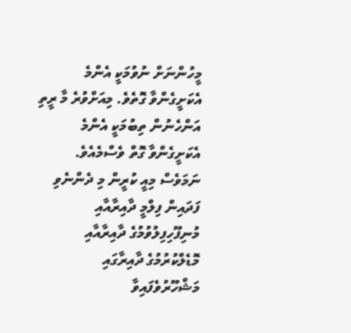މީހުންނަށް ނުވުމަކީ އެންމެ އެކަށީގެންވާ ގޮތެވެ. މިއަށްވުރެ މާ ރީތި އަންހެނުން ތިބުމަކީ އެންމެ އެކަށީގެންވާ ގޮތް ވެސްމެއެވެ. ނަމަވެސް މިއީ ކުރީން މި ދެންނެވި ފަދައިން ފިލްމީ ދާއިރާއާއި މުނިފޫހިފިލުވުމުގެ ދާއިރާއާއި މޮޑެލްކުރުމުގެ ދާއިރާގައި މަޝްހޫރުވެފައިވާ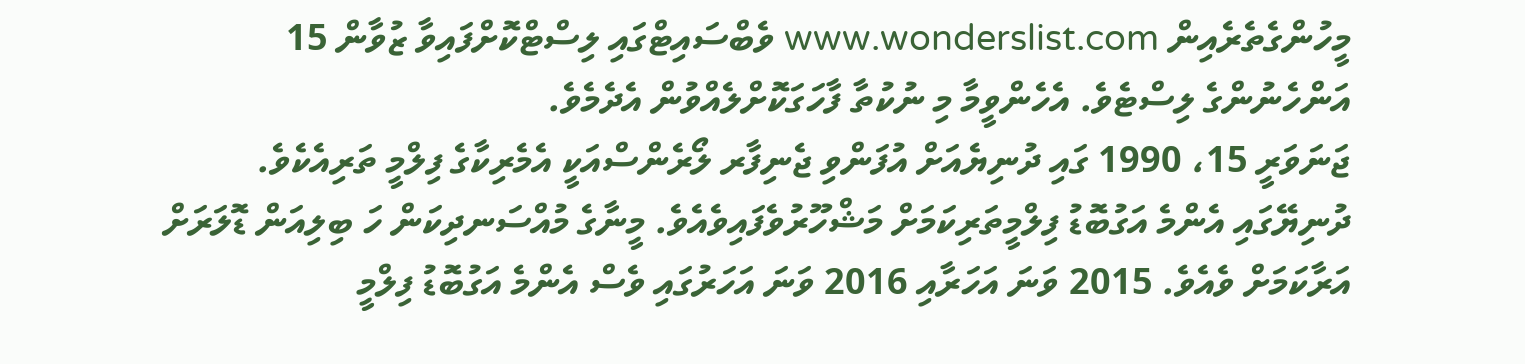މީހުންގެތެރެއިން www.wonderslist.com ވެބްސައިޓްގައި ލިސްޓްކޮށްފައިވާ ޒުވާން 15 އަންހެނުންގެ ލިސްޓެވެ. އެހެންވީމާ މި ނުކުތާ ފާހަގަކޮށްލެއްވުން އެދެމެވެ.
ޖަނަވަރީ 15، 1990 ގައި ދުނިޔެއަށް އުފަންވި ޖެނިފާރ ލޯރެންސްއަކީ އެމެރިކާގެ ފިލްމީ ތަރިއެކެވެ. ދުނިޔޭގައި އެންމެ އަގުބޮޑު ފިލްމީތަރިކަމަށް މަޝްހޫރުވެފައިވެއެވެ. މީނާގެ މުއްސަނދިކަން ހަ ބިލިއަން ޑޮލަރަށް އަރާކަމަށް ވެއެވެ. 2015 ވަނަ އަހަރާއި 2016 ވަނަ އަހަރުގައި ވެސް އެންމެ އަގުބޮޑު ފިލްމީ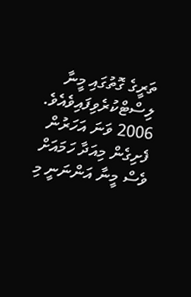ތަރީގެ ގޮތުގައި މީނާ ލިސްޓްކުރެވިފައިވެއެވެ. 2006 ވަނަ އަހަރުން ފެށިގެން މިއަދާ ހަމައަށް ވެސް މީނާ އަންނަނީ މި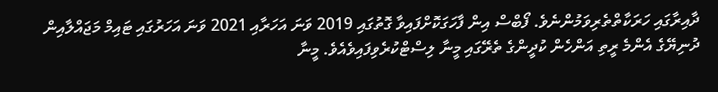ދާއިރާގައި ހަރަކާތްތެރިވަމުންނެވެ. ފޯބްސް އިން ފާހަގަކޮށްފައިވާ ގޮތުގައި 2019 ވަނަ އަހަރާއި 2021 ވަނަ އަހަރުގައި ޓައިމް މަޖައްލާއިން ދުނިޔޭގެ އެންމެ ރީތި އަންހެން ކުދީންގެ ތެރޭގައި މީނާ ލިސްޓްކުރެވިފައިވެއެވެ. މީނާ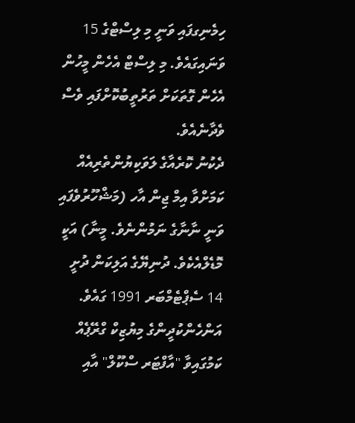ހިމެނިގފައި ވަނީ މި ލިސްޓްގެ 15 ވަނައިގައެވެ. މި ލިސްޓް އެހެން މީހުން އެހެން ގޮތަކަށް ތަރުތީބުކޮށްފައި ވެސް ވެދާނެއެވެ.
ދެކުނު ކޮރެއާގެ ލަވަކިޔުންތެރިއެއް ކަމަށްވާ އިމް ޖިން އާހ (މަޝްހޫރުވެފައި ވަނީ ނާނާގެ ނަމުންނެވެ. މީނާ) އަކީ މޮޑެލްއެކެވެ. ދުނިޔޭގެ އަލިކަން ދުށީ 14 ސެޕްޓެމްބަރ 1991 ގައެވެ. އަންހެންކުދީންގެ މިޔުޒިކް ގްރޭޕެއް ކަމުގައިވާ "އާފްޓަރ ސްކޫލް" އާއި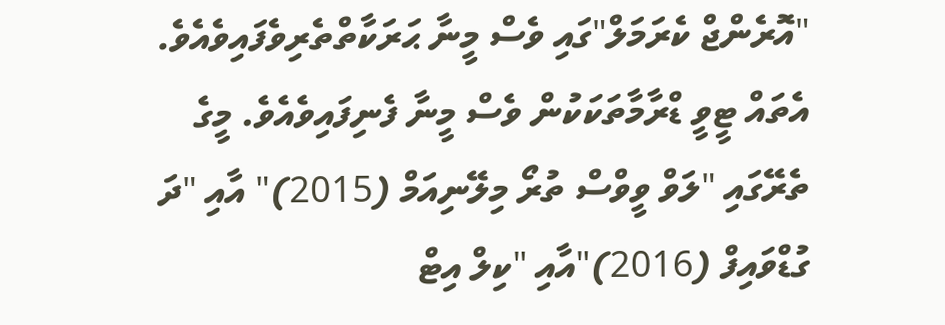"އޮރެންޖް ކެރަމަލް"ގައި ވެސް މީނާ ޙަރަކާތްތެރިވެފައިވެއެވެ. އެތައް ޓީވީ ޑްރާމާތަކަކުން ވެސް މީނާ ފެނިފައިވެއެވެ. މީގެ ތެރޭގައި "ލަވް ވީވްސް ތުރޯ މިލޭނިއަމް (2015)" އާއި "ދަ ގުޑްވައިފް (2016)"އާއި "ކިލް އިޓް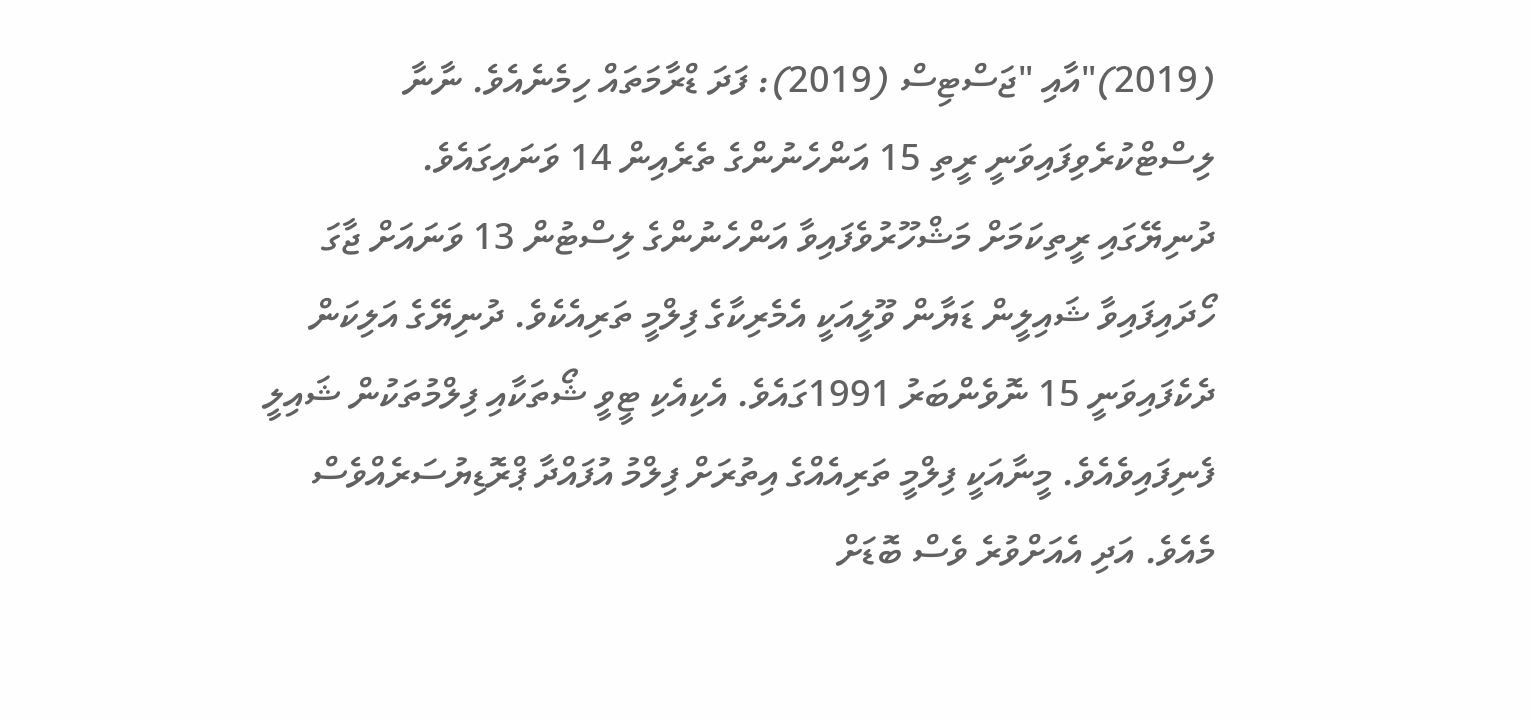(2019)"އާއި "ޖަސްޓިސް (2019): ފަދަ ޑްރާމަތައް ހިމެނެއެވެ. ނާނާ ލިސްޓްކުރެވިފައިވަނީ ރީތި 15 އަންހެނުންގެ ތެރެއިން 14 ވަނައިގައެވެ.
ދުނިޔޭގައި ރީތިކަމަށް މަޝްހޫރުވެފައިވާ އަންހެނުންގެ ލިސްޓުން 13 ވަނައަށް ޖާގަ ހޯދައިފައިވާ ޝައިލީން ޑަޔާން ވޫލީއަކީ އެމެރިކާގެ ފިލްމީ ތަރިއެކެވެ. ދުނިޔޭގެ އަލިކަން ދެކެފައިވަނީ 15 ނޮވެންބަރު 1991ގައެވެ. އެކިއެކި ޓީވީ ޝޯތަކާއި ފިލްމުތަކުން ޝައިލީ ފެނިފައިވެއެވެ. މީނާއަކީ ފިލްމީ ތަރިއެއްގެ އިތުރަށް ފިލްމު އުފައްދާ ޕްރޮޑިޔުސަރެއްވެސް މެއެވެ. އަދި އެއަށްވުރެ ވެސް ބޮޑަށް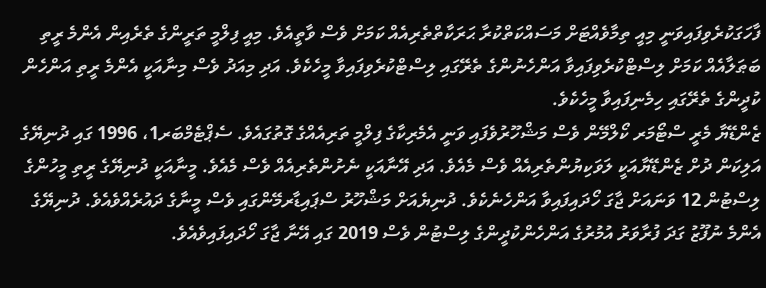ފާހަގަކުރެވިފައިވަނީ މިއީ ތިމާވެއްޓަށް މަސައްކަތްކުރާ ޙަރަކާތްތެރިއެއް ކަމަށް ވެސް ވާތީއެވެ. މިއީ ފިލްމީ ތަރީންގެ ތެރެއިން އެންމެ ރީތި ބަޠަލާއެއް ކަމަށް ލިސްޓްކުރެވިފައިވާ އަންހެނުންގެ ތެރޭގައި ލިސްޓްކުރެވިފައިވާ މީހެކެވެ. އަދި މިއަދު ވެސް މިނާއަކީ އެންމެ ރީތި އަންހެން ކުދީންގެ ތެރޭގައި ހިމެނިފައިވާ މީހެކެވެ.
ޒެންޑޭޔާ މެރީ ސްޓޯމަރ ކޯލްމޭން ވެސް މަޝްހޫރުވެފައި ވަނީ އެމެރިކާގެ ފިލްމީ ތަރިއެއްގެ ގޮތުގައެވެ. ސެޕްޓެމްބަރ1، 1996 ގައި ދުނިޔޭގެ އަލިކަން ދުށް ޒެންޑޭޔާއަކީ ލަވަކިޔުންތެރިއެއް ވެސް މެއެވެ. އަދި އޭނާއަކީ ނެށުންތެރިއެއް ވެސް މެއެވެ. މީނާއަކީ ދުނިޔޭގެ ރީތި މީހުންގެ ލިސްޓުން 12 ވަނައަށް ޖާގަ ހޯދައިފައިވާ އަންހެނެކެވެ. ދުނިޔެއަށް މަޝްހޫރު ސްޕައިޑާރމޭންގައި ވެސް މީނާގެ ދައުރެއްވެއެވެ. ދުނިޔޭގެ އެންމެ ނުފޫޒު ގަދަ ފުރާވަރު އުމުރުގެ އަންހެންކުދީންގެ ލިސްޓުން ވެސް 2019 ގައި އޭނާ ޖާގަ ހޯދައިފައިވެއެވެ.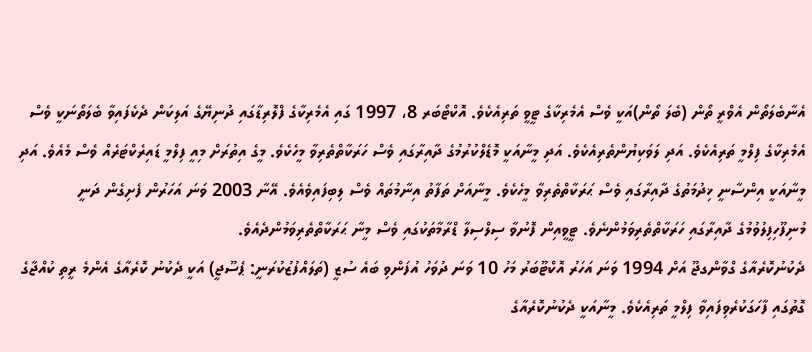އެނާބެލަތޯން އެވްރީ ތޯން (ބެލަ ތޯން)އަކީ ވެސް އެމެރިކާގެ ޓީވީ ތަރިއެކެވެ. އޮކްޓޯބަރ 8، 1997 ގައި އެމެރިކާގެ ފްލޮރިޑާގައި ދުނިޔޭގެ އަލިކަން ދެކެފައިވާ ބެލަތޯނަކީ ވެސް އެމެރިކާގެ ފިލްމީ ތަރިއެކެވެ. އަދި ލަވަކިޔުންތެރިއެކެވެ. އަދި މީނާއަކީ މޮޑެލްކުރުމުގެ ދާއިރާގައި ވެސް ހަރަކާތްތެރިވާ މީހެކެވެ. މީގެ އިތުރަށް މިއީ ފިލްމީ ޑައިރެކްޓަރެއް ވެސް މެއެވެ. އަދި މީނާއަކީ އިންސާނީ ޚިދުމަތުގެ ދާއިރާގައި ވެސް ޙަރަކާތްތެރިވާ މީހެކެވެ. މީނާއަށް ތަފާތު އިނާމުތައް ވެސް ލިބިފައިވެއެވެ. އޭނާ 2003 ވަނަ އަހަރުން ފެށިގެން ދަނީ މުނިފޫހިފިލުވުމުގެ ދާއިރާގައި ހަރަކާތްތެރިވަމުންނެވެ. ޓީވީއިން ފޮނުވާ ސިލްސިލާ ޑްރާމާތަކުގައި ވެސް މީނާ ޙަރަކާތްތެރިވަމުންދެއެވެ.
ދެކުނުކޮރެއާގެ ގްވާންގޖޫ އަށް 1994 ވަނަ އަހަރު އޮކްޓޫބަރު މަހު 10 ވަނަ ދުވަހު އުފަންވި ބައެ ސުޒީ (ތަލައްފުޒުކުރަނީ: ޕެސޫޖީ) އަކީ ދެކުނު ކޮރެއާގެ އެންމެ ރީތި ކުއްޖާގެ ގޮތުގައި ފާހަގަކުރެވިފައިވާ ފިލްމީ ތަރިއެކެވެ. މީނާއަކީ ދެކުނުކޮރެއާގެ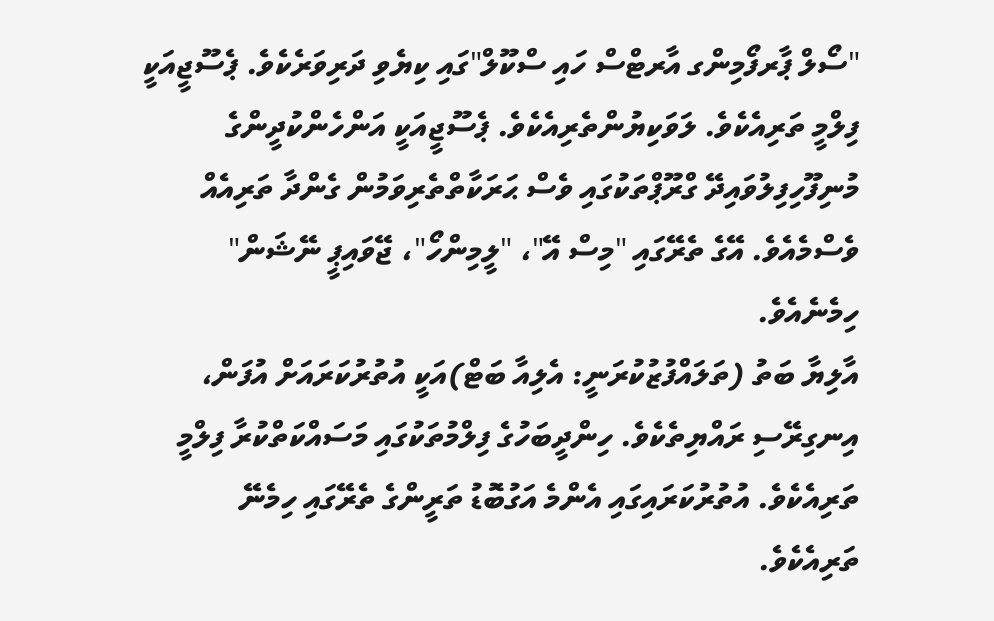"ސޯލް ޕާރފޯމިންގ އާރޓްސް ހައި ސްކޫލް"ގައި ކިޔެވި ދަރިވަރެކެވެ. ޕެސޫޖީއަކީ ފިލްމީ ތަރިއެކެވެ. ލަވަކިޔުންތެރިއެކެވެ. ޕެސޫޖީއަކީ އަންހެންކުދީންގެ މުނިފޫހިފިލުވައިދޭ ގްރޫޕްތަކުގައި ވެސް ޙަރަކާތްތެރިވަމުން ގެންދާ ތަރިއެއް ވެސްމެއެވެ. އޭގެ ތެރޭގައި "މިސް އޭ"، "ލީމިންހޯ"، ޖޭވައިޕީ ނޭޝަން" ހިމެނެއެވެ.
އާލިޔާ ބަތު (ތަލައްފުޒުކުރަނީ: އެލިއާ ބަޓް)އަކީ އުތުރުކަރައަށް އުފަން، އިނގިރޭސި ރައްޔިތެކެވެ. ހިންދީބަހުގެ ފިލްމުތަކުގައި މަސައްކަތްކުރާ ފިލްމީ ތަރިއެކެވެ. އުތުރުކަރައިގައި އެންމެ އަގުބޮޑު ތަރީންގެ ތެރޭގައި ހިމެނޭ ތަރިއެކެވެ.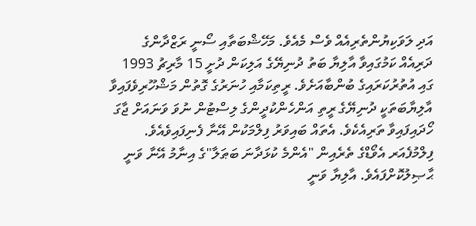އަދި ލަވަކިޔުންތެރިއެއް ވެސް މެއެވެ. މަހޭޝްބަތާއި ސޯނީ ރަޒްދާންގެ ދަރިއެއް ކަމުގައިވާ އާލިޔާ ބަތު ދުނިޔޭގެ އަލިކަން ދުށީ 15 މާރިޗު 1993 ގައި އުތުރުކަރައިގެ ބުންބާއަށެވެ. ރީތިކަމާއި ހުނަރުގެ ގޮތުން މަޝްހޫރިވެފައިވާ އާލިޔާބަތަކީ ދުނިޔޭގެ ރީތި އަންހެންކުދީންގެ ލިސްޓުން ނުވަ ވަނައަށް ޖާގަ ހޯދައިފައިވާ ތަރިއެކެވެ. އެތައް ބައިވަރު ފިލްމަކުން އޭނާ ފެނިފައިވެއެވެ. ފިލްމުފެއަރ އެވޯޑްގެ ތެރެއިން "އެންމެ ކުޅަދާނަ ބަޠަލާ"ގެ އިނާމު އޭނާ ވަނީ ޙާޞިލުކޮށްފައެވެ. އާލިޔާ ވަނީ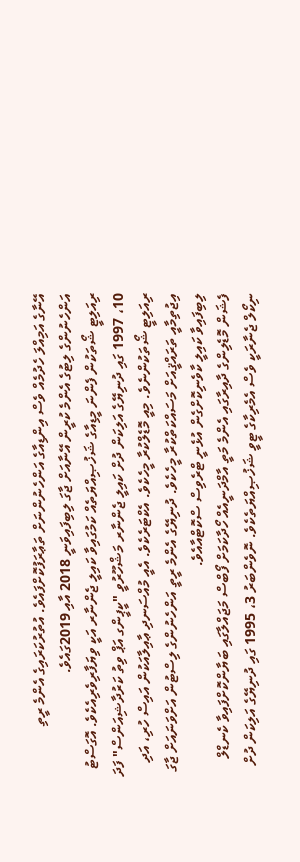އޭނާގެ އަމިއްލަ ހެދުމެއް ވެސް އިންޑިއާގެ އަންހެނުންނަށް ތަޢާރަފުކޮށްފައެވެ. އުތުރުކަރައިގެ އެންމެ ރީތި އަންހެނުންގެ ލިޓުގެ އެންމެ ކުރީން އޭނާއަށް ޖާގަ ލިބިފައިވަނީ 2018 އާއި 2019ގައެވެ.
ރިއަލިޓީ ޝޯތަކުން ފެންނަ މީޑިއާގެ ޝަޚުޞިއްޔަތެއް ކަމުގައިވާ ކައިލީ ޖެންނާރ އަކީ ވިޔަފާރިވެރިއެކެވެ. އޮގަސްޓު 10، 1997 ގައި ދުނިޔޭގެ އަލިކަން ދުށް ކައިލީ ޖެންނާރ މަޝްހޫރުވީ "ކީޕީންގ އަޕް ވިތު ކަރުދާޝިއަންސް" ފަދަ ރިއަލިޓީ ޝޯތަކުންނެވެ. މިއީ މޮޑެލްކުރާ މީހެކެވެ. އެކްޓަރެކެވެ. އެއީ މުއްސަނދި ޢާއިލާއަކުން އައިސް ހުރި، އަދި އިޖުތިމާއީ ތަރައްޤީއަށް މަސައްކަތްކުރާ މީހެކެވެ. ދުނިޔޭގެ އެންމެ ރީތީ އަންހެނުންގެ ލިސްޓުން އަށްވަނައަށް ޖާގަ ލިބިފައިވާ ކައިލީ ކާވެނިކޮށްގެން އުޅެނީ ޓްރެވިސް ސްކޮޓްއާއެވެ.
ފެޝަން މޮޑެލިންގެ ދާއިރާގައި އެންމެ މަތީ އާމްދަނީއެއް ހޯދާކަމަށް ފޯބްސް މަޖައްލާގައި ބަޔާންކޮށްފައިވާ ކެނޑްލް ނިކޯލް ޖެނާރަކީ ވެސް އެމެރިކާގެ ޓީވީ ޝަޚުޞިއްޔަތެކެވެ. ނޮވެންބަރު 3، 1995 ގައި ދުނިޔޭގެ އަލިކަން ދުށް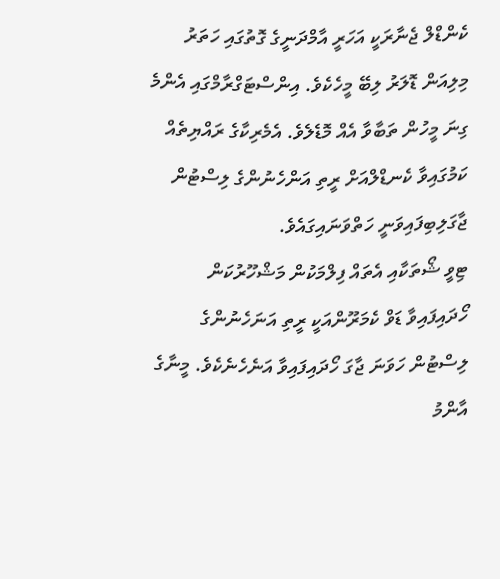ކެންޑްލް ޖެނާރަކީ އަހަރީ އާމްދަނީގެ ގޮތުގައި ހަތަރު މިލިއަން ޑޮލަރު ލިބޭ މީހެކެވެ. އިންސްޓަގްރާމްގައި އެންމެ ގިނަ މީހުން ތަބާވާ އެއް މޮޑެލެވެ. އެމެރިކާގެ ރައްޔިތެއް ކަމުގައިވާ ކެނޑްލްއަށް ރީތި އަންހެނުންގެ ލިސްޓުން ޖާގަލިބިފައިވަނީ ހަތްވަނައިގައެވެ.
ޓިވީ ޝޯތަކާއި އެތައް ފިލްމަކުން މަޝްހޫރުކަން ހޯދައިފައިވާ ޑަވް ކެމަރޫންއަކީ ރީތި އަނަހެނުންގެ ލިސްޓުން ހަވަނަ ޖާގަ ހޯދައިފައިވާ އަނެހެނެކެވެ. މީނާގެ އާންމު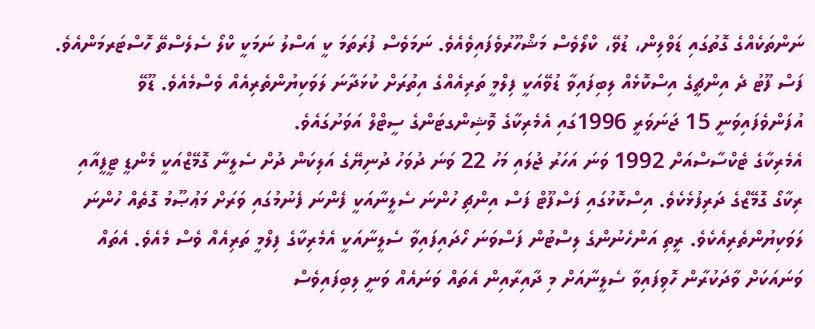ނަންތަކެއްގެ ގޮތުގައި ޑަވްލިން، ޑުވޭ، ކްލޯވެސް މަޝްހޫރުވެފައިވެއެވެ. ނަމަވެސް ފުރަތަމަ ކީ އަސްލު ނަމަކީ ކްލޯ ސެލެސްތޭ ހޮސްޓަރމަންއެވެ. ފަސް ފޫޓު ދެ އިންޗީގެ އިސްކޮޅެއް ލިބިފައިވާ ޑުވޭއަކީ ފިލްމީ ތަރިއެއްގެ އިތުރަށް ކުޅަދާނަ ލަވަކިޔުންތެރިއެއް ވެސްމެއެވެ. ޑޫވޭ އުފަންވެފައިވަނީ 15 ޖަނަވަރީ 1996ގައި އެމެރިކާގެ ވޮޝިންގޓަންގެ ސީޓްލް އަވަށުގައެވެ.
އެމެރިކާގެ ޓެކްސާސްއަށް 1992 ވަނަ އަހަރު ޖުލައި މަހު 22 ވަނަ ދުވަހު ދުނިޔޭގެ އަލިކަން ދުށް ސެލީނާ ގޮމޭޒްއަކީ މެންޑީ ޓީފީއާއި ރިކާގޯ ގޮމޭޒްގެ ދަރިފުޅެކެވެ. އިސްކޮޅުގައި ފަސްފޫޓް ފަސް އިންޗި ހުންނަ ސެލީނާއަކީ ފެންނަ ފެނުމުގައި ވަރަށް މަޢުޞޫމު ގޮތެއް ހުންނަ ލަވަކިޔުންތެރިއެކެވެ. ރީތި އަންހެނުންގެ ލިސްޓުން ފަސްވަނަ ހޯދައިފައިވާ ސެލީނާއަކީ އެމެރިކާގެ ފިލްމީ ތަރިއެއް ވެސް މެއެވެ. އެތައް ވަނައަކަށް ވާދަކުރާން ހޮވިފައިވާ ސެލީނާއަށް މި ދާއިރާއިން އެތައް ވަނައެއް ވަނީ ލިބިފައިވެސް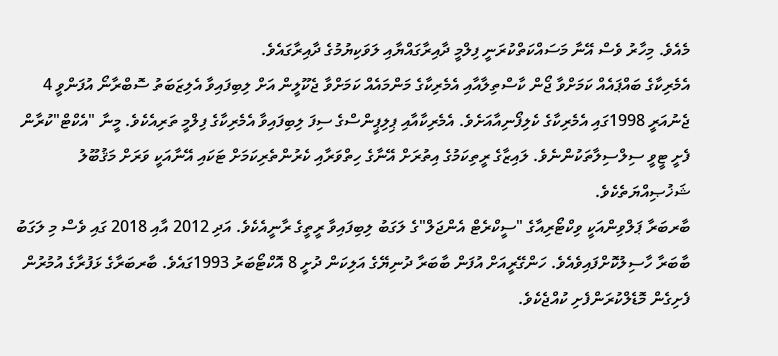މެއެވެ. މިހާރު ވެސް އޭނާ މަސައްކަތްކުރަނީ ފިލްމީ ދާއިރާގައްޔާއި ލަވަކިޔުމުގެ ދާއިރާގައެވެ.
އެމެރިކާގެ ބައްޕައެއް ކަމަށްވާ ޖޯން ކާސްތިލާއާއި އެމެރިކާގެ މަންމައެއް ކަމަށްވާ ޖެކޫލީން އަށް ލިބިފައިވާ އެލިޒަބަތު ސޮބްރާނޯ އުފަންވީ 4 ޖެނުއަރީ 1998ގައި އެމެރިކާގެ ކެލިފޯނިއާއަށެވެ. އެމެރިކާއާއި ޕިލިޕީންސްގެ ސިފަ ލިބިފައިވާ އެމެރިކާގެ ފިލްމީ ތަރިއެކެވެ. މީނާ "އެކްޓް"ކުރާން ފެށީ ޓީވީ ސިލްސިލާތަކުންނެވެ. ލައިޒާގެ ރީތިކަމުގެ އިތުރަށް އޭނާގެ ހިތްވަރާއި ކެރުންތެރިކަމަށް ޓަކައި އޭނާއަކީ ވަރަށް މަޤުބޫލު ޝަޚުޞިއްޔަތެކެވެ.
ބާރބަރާ ޕަލްވިންއަކީ ވިކްޓޯރިއާގެ "ސީކްރެޓް އެންޖަލް"ގެ ލަގަބު ލިބިފައިވާ ރީތީގެ ރާނީއެކެވެ. އަދި 2012 އާއި 2018 ގައި ވެސް މި ލަގަބު ބާބަރާ ހާސިލުކޮށްފައިވެއެވެ. ހަންގޭރީއަށް އުފަން ބާބަރާ ދުނިޔޭގެ އަލިކަން ދުށީ 8 އޮކްޓޯބަރު 1993ގައެވެ. ބާރބަރާގެ ޅަފުރާގެ އުމުރުން ފެށިގެން މޮޑެލްކުރަންފެށި ކުއްޖެކެވެ.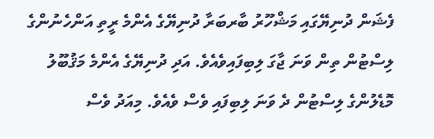ފެޝަން ދުނިޔޭގައި މަޝްހޫރު ބާރބަރާ ދުނިޔޭގެ އެންމެ ރީތި އަންހެނުންގެ ލިސްޓުން ތިން ވަނަ ޖާގަ ލިބިފައިވެއެވެ. އަދި ދުނިޔޭގެ އެންމެ މަޤުބޫލު މޮޑެލުންގެ ލިސްޓުން ދެ ވަނަ ލިބިފައި ވެސް ވެއެވެ. މިއަދު ވެސް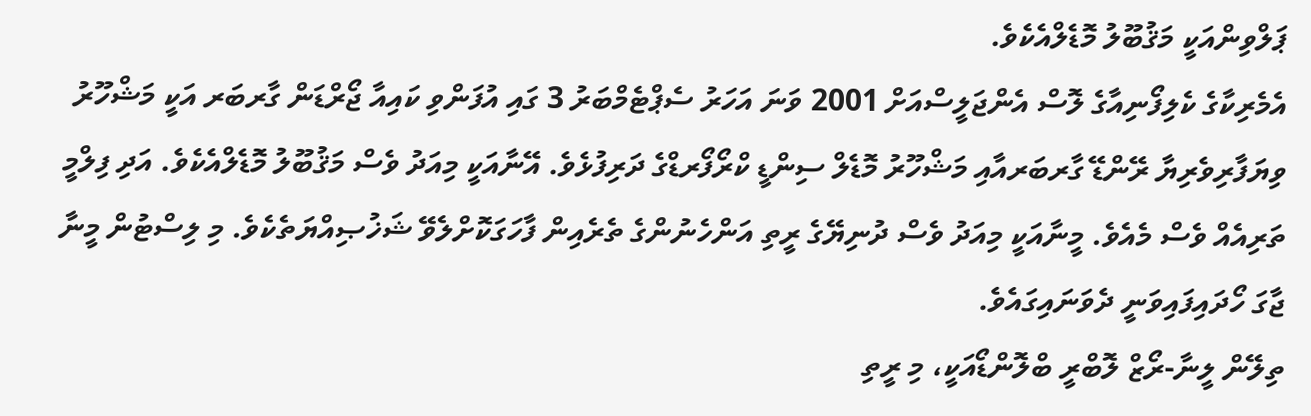ޕަލްވިންއަކީ މަޤުބޫލު މޮޑެލްއެކެވެ.
އެމެރިކާގެ ކެލިފޯނިއާގެ ލޮސް އެންޖަލީސްއަށް 2001 ވަނަ އަހަރު ސެޕްޓެމްބަރު 3 ގައި އުފަންވި ކައިއާ ޖޯރްޑަން ގާރބަރ އަކީ މަޝްހޫރު ވިޔަފާރިވެރިޔާ ރޭންޑޭ ގާރބަރއާއި މަޝްހޫރު މޮޑެލް ސިންޑީ ކްރޯފޯރޑްގެ ދަރިފުޅެވެ. އޭނާއަކީ މިއަދު ވެސް މަޤުބޫލު މޮޑެލްއެކެވެ. އަދި ފިލްމީ ތަރިއެއް ވެސް މެއެވެ. މީނާއަކީ މިއަދު ވެސް ދުނިޔޭގެ ރީތި އަންހެނުންގެ ތެރެއިން ފާހަގަކޮށްލެވޭ ޝަޚުޞިއްޔަތެކެވެ. މި ލިސްޓުން މީނާ ޖާގަ ހޯދައިފައިވަނީ ދެވަނައިގައެވެ.
ތިލޭން ލީނާ-ރޯޒް ލޮބްރީ ބްލޮންޑޯއަކީ، މި ރީތި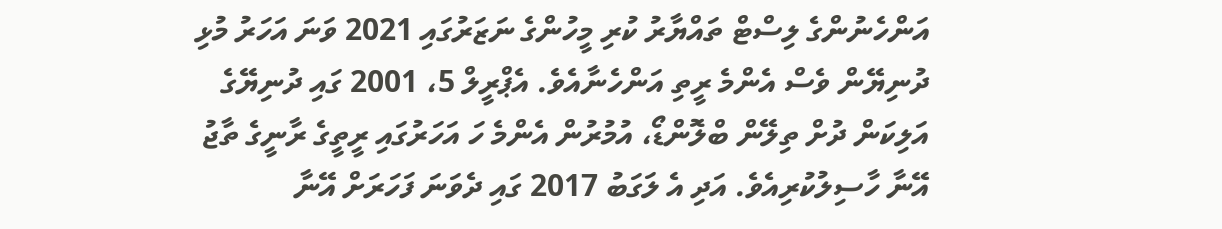އަންހެނުންގެ ލިސްޓް ތައްޔާރު ކުރި މީހުންގެ ނަޒަރުގައި 2021 ވަނަ އަހަރު މުޅި ދުނިޔޭން ވެސް އެންމެ ރީތި އަންހެނާއެވެ. އެޕްރީލް 5، 2001 ގައި ދުނިޔޭގެ އަލިކަން ދުށް ތިލޭން ބްލޮންޑޯ، އުމުރުން އެންމެ ހަ އަހަރުގައި ރީތީގެ ރާނީގެ ތާޖު އޭނާ ހާސިލުކުރިއެވެ. އަދި އެ ލަގަބު 2017 ގައި ދެވަނަ ފަހަރަށް އޭނާ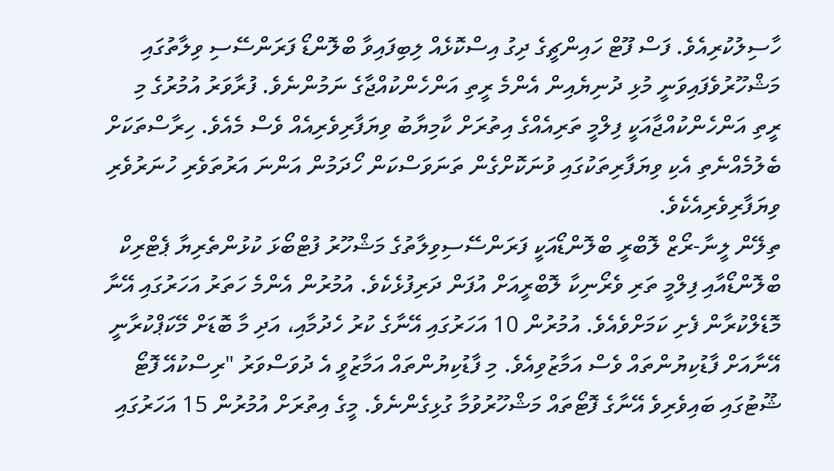ހާސިލުކުރިއެވެ. ފަސް ފޫޓް ހައިންޗީގެ ދިގު އިސްކޮޅެއް ލިބިފައިވާ ބްލޮންޑޯ ފަރަންސޭސި ވިލާތުގައި މަޝްހޫރުވެފައިވަނީ މުޅި ދުނިޔެއިން އެންމެ ރީތި އަންހެންކުއްޖާގެ ނަމުންނެވެ. ފުރާވަރު އުމުރުގެ މި ރީތި އަންހެންކުއްޖާއަކީ ފިލްމީ ތަރިއެއްގެ އިތުރަށް ކާމިޔާބު ވިޔަފާރިވެރިއެއް ވެސް މެއެވެ. ހިރާސްތަކަށް ބެލުމެއްނެތި އެކި ވިޔަފާރިތަކުގައި ވުނަކޮށްގެން ތަނަވަސްކަން ހޯދަމުން އަންނަ އަރުތަވެރި ހުނަރުވެރި ވިޔަފާރިވެރިއެކެވެ.
ތިލޭން ލީނާ-ރޯޒް ލޮބްރީ ބްލޮންޑޯއަކީ ފަރަންސޭސިވިލާތުގެ މަޝްހޫރު ފުޓްބޯޅަ ކުޅުންތެރިޔާ ޕެޓްރިކް ބްލޮންޑޯއާއި ފިލްމީ ތަރި ވެރޯނިކާ ލޮބްރީއަށް އުފަން ދަރިފުޅެކެވެ. އުމުރުން އެންމެ ހަތަރު އަހަރުގައި އޭނާ މޮޑެލްކުރާން ފެށި ކަމަށްވެއެވެ. އުމުރުން 10 އަހަރުގައި އޭނާގެ ކުރު ހެދުމާއި، އަދި މާ ބޮޑަށް މޭކަޕްކުރާނީ އޭނާއަށް ފާޑުކިޔުންތައް ވެސް އަމާޒުވިއެވެ. މި ފާޑުކިޔުންތައް އަމާޒުވީ އެ ދުވަސްވަރު "ރިސްކުއޭ ފޮޓޯ ޝޫޓުގައި ބައިވެރިވެ އޭނާގެ ފޮޓޯތައް މަޝްހޫރުވުމާ ގުޅިގެންނެވެ. މީގެ އިތުރަށް އުމުރުން 15 އަހަރުގައި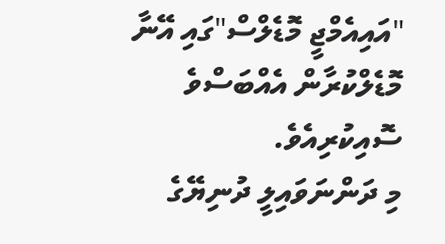"އައިއެމްޖީ މޮޑެލްސް"ގައި އޭނާ މޮޑެލްކުރާން އެއްބަސްވެ ސޮއިކުރިއެވެ.
މި ދަންނަވައިލީ ދުނިޔޭގެ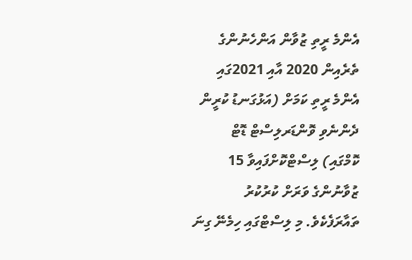އެންމެ ރީތި ޒުވާން އަންހެނުންގެ ތެރެއިން 2020 އާއި 2021ގައި އެންމެ ރީތި ކަމަށް (އަޅުގަނޑު ކުރީން ދެންނެވި ވޮންޑަރލިސްޓް ޑޮޓް ކޮމްގައި) ލިސްޓްކޮށްފައިވާ 15 ޒުވާނުންގެ ވަރަށް ކުރުކުރު ތައާރަފެކެވެ. މި ލިސްޓްގައި ހިމެނޭ ގިނަ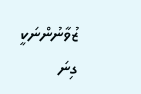ޒުވާނުންނަކީ ގިނަ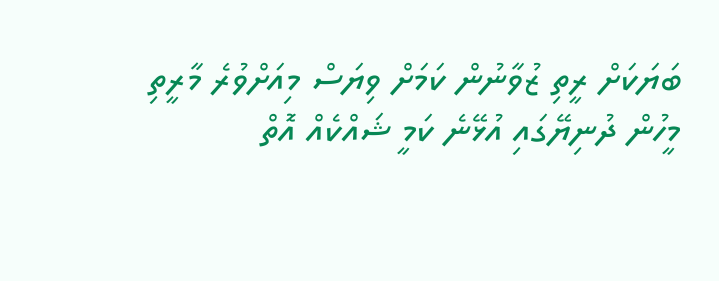ބަޔަކަށް ރީތި ޒުވާނުން ކަމަށް ވިޔަސް މިއަށްވުރެ މާރީތި މީހުން ދުނިޔޭގައި އުޅޭނެ ކަމީ ޝައްކެއް އޮތް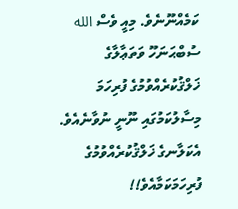ކަމެއްނޫނެވެ. މިއީ ވެސް الله ސުބްޙަނަހޫ ވަތަޢާލާގެ ޚަލްޤުކުރެއްވުމުގެ ފުރިހަމަ މިސާލުކަމުގައި ނޫނީ ނުވާނެއެވެ. އެކަލާނގެ ޚަލްޤުކުރެއްވުމުގެ ފުރިހަމަކަމާއެވެ!!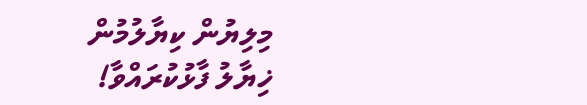މިލިޔުން ކިޔާލުމުން
ޚިޔާލު ފާޅުކުރައްވާ!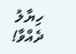ހިޔާލު ދެއްވާ!